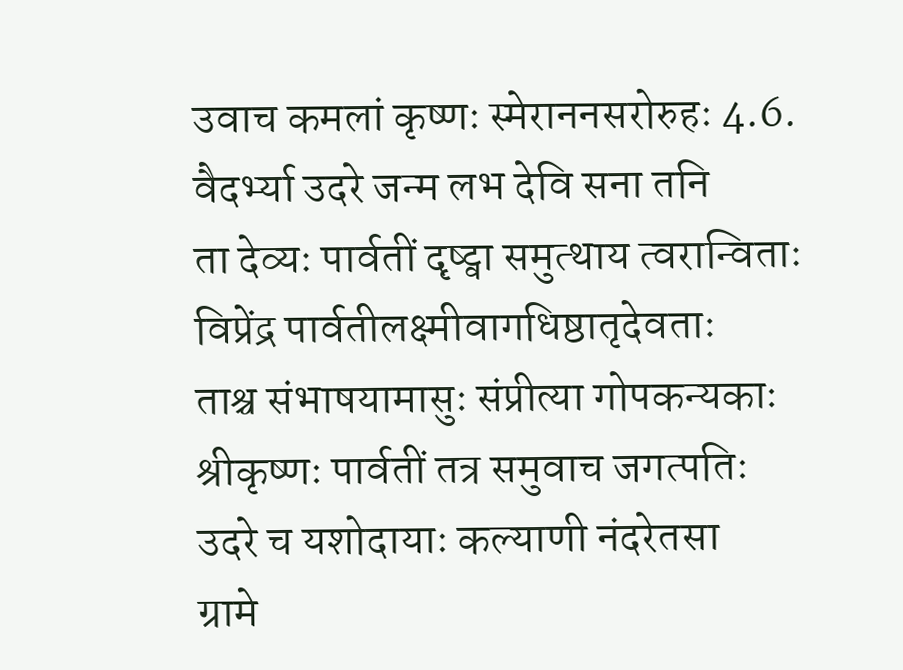उवाच कमलां कृष्णः स्मेराननसरोरुहः 4.6.
वैदर्भ्या उदरे जन्म लभ देवि सना तनि
ता देव्यः पार्वतीं दृष्ट्वा समुत्थाय त्वरान्विताः
विप्रेंद्र पार्वतीलक्ष्मीवागधिष्ठातृदेवताः
ताश्च संभाषयामासुः संप्रीत्या गोपकन्यकाः
श्रीकृष्णः पार्वतीं तत्र समुवाच जगत्पतिः
उदरे च यशोदायाः कल्याणी नंदरेतसा
ग्रामे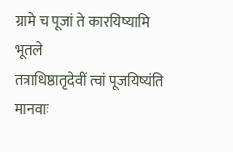ग्रामे च पूजां ते कारयिष्यामि भूतले
तत्राधिष्ठातृदेवीं त्वां पूजयिष्यंति मानवाः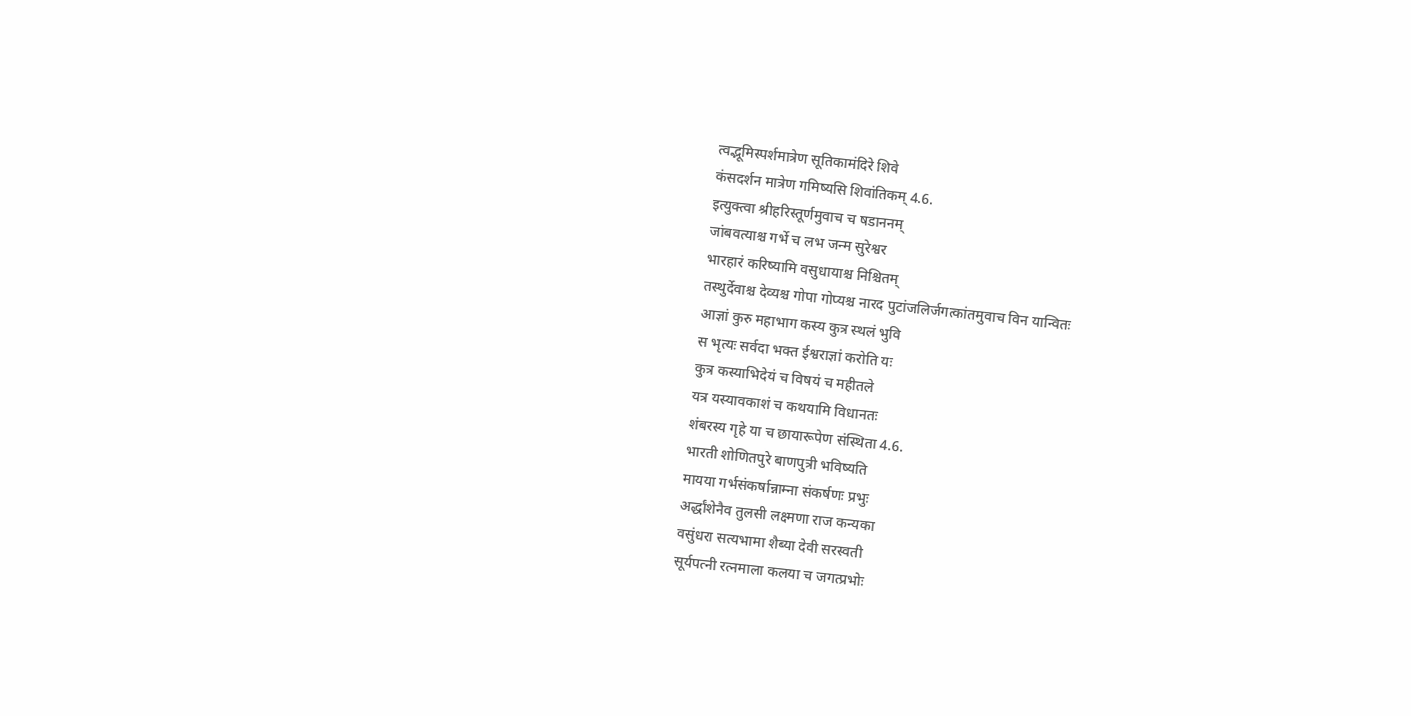त्वद्भूमिस्पर्शमात्रेण सूतिकामंदिरे शिवे
कंसदर्शन मात्रेण गमिष्यसि शिवांतिकम् 4.6.
इत्युक्त्वा श्रीहरिस्तूर्णमुवाच च षडाननम्
जांबवत्याश्च गर्भे च लभ जन्म सुरेश्वर
भारहारं करिष्यामि वसुधायाश्च निश्चितम्
तस्थुर्देवाश्च देव्यश्च गोपा गोप्यश्च नारद पुटांजलिर्जगत्कांतमुवाच विन यान्वितः
आज्ञां कुरु महाभाग कस्य कुत्र स्थलं भुवि
स भृत्यः सर्वदा भक्त ईश्वराज्ञां करोति यः
कुत्र कस्याभिदेयं च विषयं च महीतले
यत्र यस्यावकाशं च कथयामि विधानतः
शंबरस्य गृहे या च छायारूपेण संस्थिता 4.6.
भारती शोणितपुरे बाणपुत्री भविष्यति
मायया गर्भसंकर्षान्नाम्ना संकर्षणः प्रभुः
अर्द्धांशेनैव तुलसी लक्ष्मणा राज कन्यका
वसुंधरा सत्यभामा शैब्या देवी सरस्वती
सूर्यपत्नी रत्नमाला कलया च जगत्प्रभोः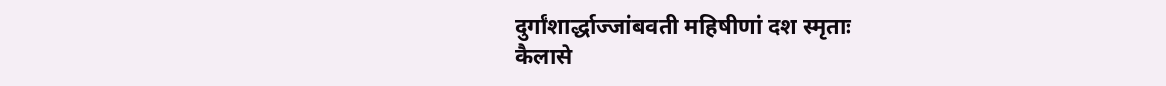दुर्गांशार्द्धाज्जांबवती महिषीणां दश स्मृताः
कैलासे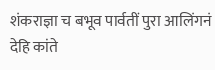शंकराज्ञा च बभूव पार्वतीं पुरा आलिंगनं देहि कांते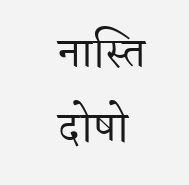नास्ति दोषो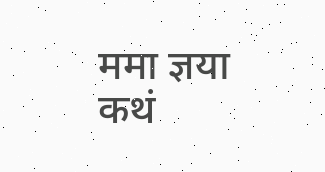ममा ज्ञया
कथं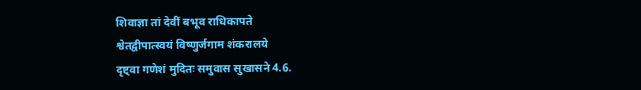शिवाज्ञा तां देवीं बभूव राधिकापते
श्वेतद्वीपात्स्वयं विष्णुर्जगाम शंकरालये
दृष्ट्वा गणेशं मुदितः समुवास सुखासने 4.6.